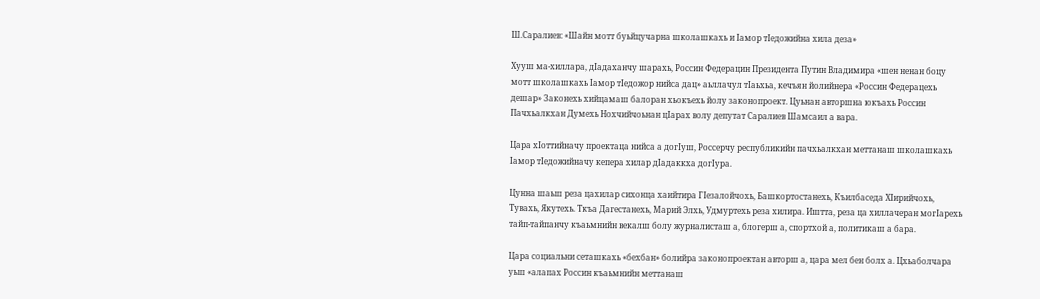Ш.Саралиев: «Шайн мотт буьйцучарна школашкахь и Iамор тIедожийна хила деза»

Хууш ма-хиллара, дIадаханчу шарахь, Россин Федерацин Президента Путин Владимира «шен ненан боцу мотт школашкахь Iамор тIедожор нийса дац» аьллачул тIаьхьа, кечъян йолийнера «Россин Федерацехь дешар» Законехь хийцамаш балоран хьокъехь йолу законопроект. Цуьнан авторшна юкъахь Россин Пачхьалкхан Думехь Нохчийчоьнан цIарах волу депутат Саралиев Шамсаил а вара.

Цара хIоттийначу проектаца нийса а догIуш, Россерчу республикийн пачхьалкхан меттанаш школашкахь Iамор тIедожийначу кепера хилар дIадаккха догIура.

Цунна шаьш реза цахилар сихонца хаийтира ГIезалойчохь, Башкортостанехь, Къилбаседа ХIирийчохь, Тувахь, Якутехь. Ткъа Дагестанехь, Марий Элхь, Удмуртехь реза хилира. Иштта, реза ца хиллачеран могIарехь тайп-тайпанчу къаьмнийн векалш болу журналисташ а, блогерш а, спортхой а, политикаш а бара.

Цара социальни сеташкахь «бехбан» болийра законопроектан авторш а, цара мел бен болх а. Цхьаболчара уьш «алапах Россин къаьмнийн меттанаш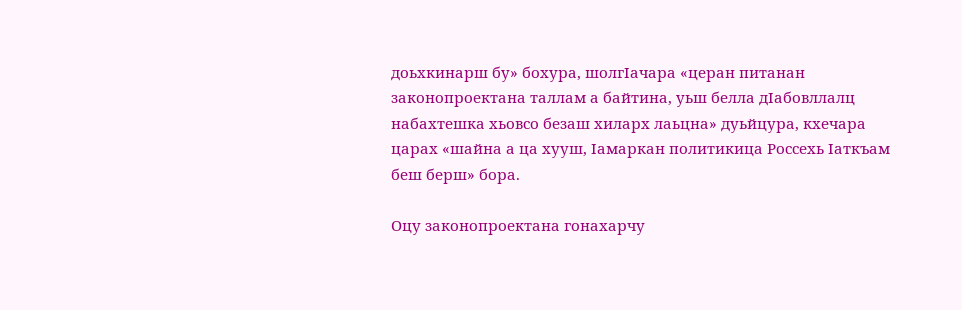доьхкинарш бу» бохура, шолгIачара «церан питанан законопроектана таллам а байтина, уьш белла дIабовллалц набахтешка хьовсо безаш хиларх лаьцна» дуьйцура, кхечара царах «шайна а ца хууш, Iамаркан политикица Россехь Iаткъам беш берш» бора.

Оцу законопроектана гонахарчу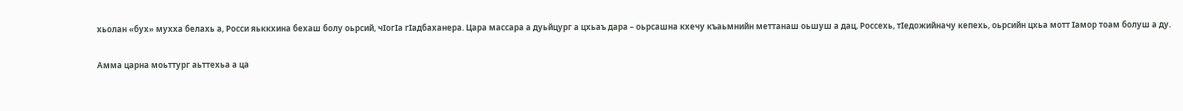хьолан «бух» мухха белахь а, Росси яьккхина бехаш болу оьрсий, чIогIа гIадбаханера. Цара массара а дуьйцург а цхьаъ дара – оьрсашна кхечу къаьмнийн меттанаш оьшуш а дац, Россехь, тIедожийначу кепехь, оьрсийн цхьа мотт Iамор тоам болуш а ду.

Амма царна моьттург аьттехьа а ца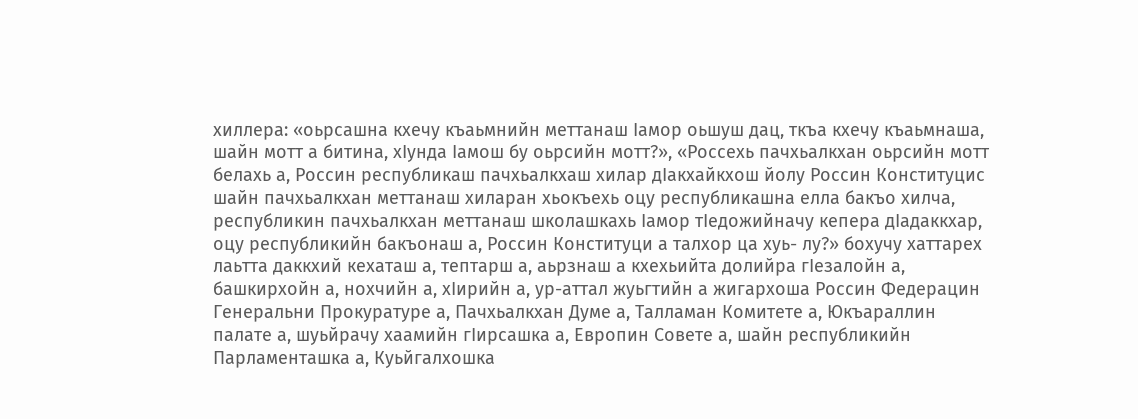хиллера: «оьрсашна кхечу къаьмнийн меттанаш Iамор оьшуш дац, ткъа кхечу къаьмнаша, шайн мотт а битина, хIунда Iамош бу оьрсийн мотт?», «Россехь пачхьалкхан оьрсийн мотт белахь а, Россин республикаш пачхьалкхаш хилар дIакхайкхош йолу Россин Конституцис шайн пачхьалкхан меттанаш хиларан хьокъехь оцу республикашна елла бакъо хилча, республикин пачхьалкхан меттанаш школашкахь Iамор тIедожийначу кепера дIадаккхар, оцу республикийн бакъонаш а, Россин Конституци а талхор ца хуь- лу?» бохучу хаттарех лаьтта даккхий кехаташ а, тептарш а, аьрзнаш а кхехьийта долийра гIезалойн а, башкирхойн а, нохчийн а, хIирийн а, ур-аттал жуьгтийн а жигархоша Россин Федерацин Генеральни Прокуратуре а, Пачхьалкхан Думе а, Талламан Комитете а, Юкъараллин палате а, шуьйрачу хаамийн гIирсашка а, Европин Совете а, шайн республикийн Парламенташка а, Куьйгалхошка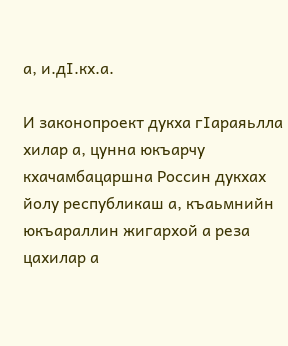а, и.дI.кх.а.

И законопроект дукха гIараяьлла хилар а, цунна юкъарчу кхачамбацаршна Россин дукхах йолу республикаш а, къаьмнийн юкъараллин жигархой а реза цахилар а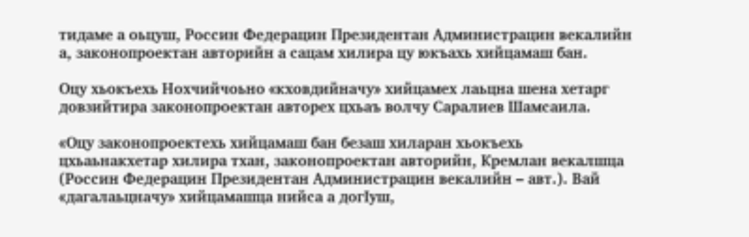тидаме а оьцуш, Россин Федерацин Президентан Администрацин векалийн а, законопроектан авторийн а сацам хилира цу юкъахь хийцамаш бан.

Оцу хьокъехь Нохчийчоьно «кховдийначу» хийцамех лаьцна шена хетарг довзийтира законопроектан авторех цхьаъ волчу Саралиев Шамсаила.

«Оцу законопроектехь хийцамаш бан безаш хиларан хьокъехь цхьаьнакхетар хилира тхан, законопроектан авторийн, Кремлан векалшца (Россин Федерацин Президентан Администрацин векалийн – авт.). Вай «дагалаьцначу» хийцамашца нийса а догIуш,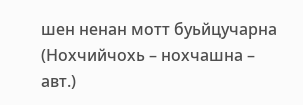шен ненан мотт буьйцучарна (Нохчийчохь – нохчашна – авт.)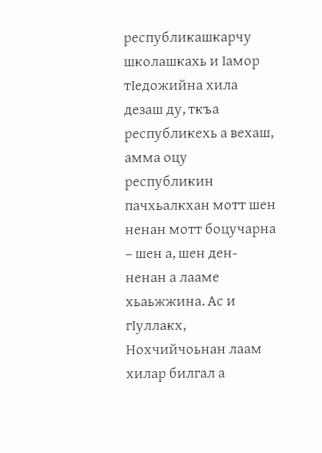республикашкарчу школашкахь и Iамор тIедожийна хила дезаш ду, ткъа республикехь а вехаш, амма оцу республикин пачхьалкхан мотт шен ненан мотт боцучарна – шен а, шен ден-ненан а лааме хьаьжжина. Ас и гIуллакх, Нохчийчоьнан лаам хилар билгал а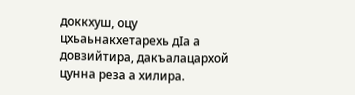доккхуш, оцу цхьаьнакхетарехь дIа а довзийтира, дакъалацархой цунна реза а хилира.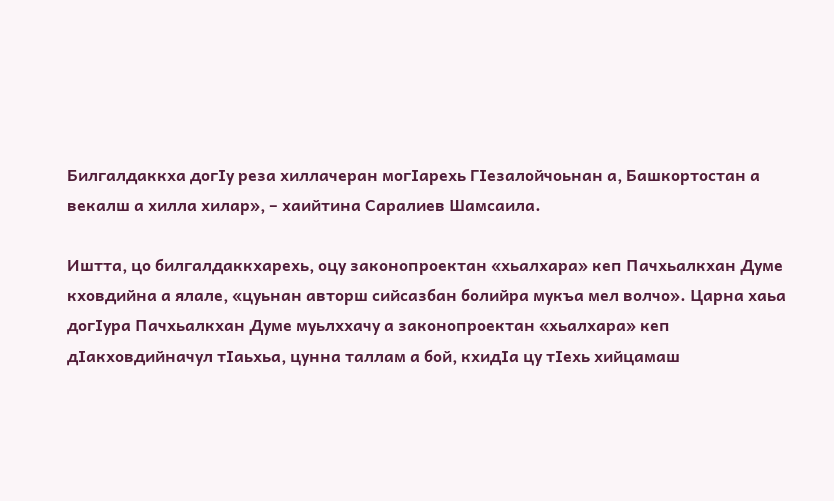Билгалдаккха догIу реза хиллачеран могIарехь ГIезалойчоьнан а, Башкортостан а векалш а хилла хилар», – хаийтина Саралиев Шамсаила.

Иштта, цо билгалдаккхарехь, оцу законопроектан «хьалхара» кеп Пачхьалкхан Думе кховдийна а ялале, «цуьнан авторш сийсазбан болийра мукъа мел волчо». Царна хаьа догIура Пачхьалкхан Думе муьлххачу а законопроектан «хьалхара» кеп дIакховдийначул тIаьхьа, цунна таллам а бой, кхидIа цу тIехь хийцамаш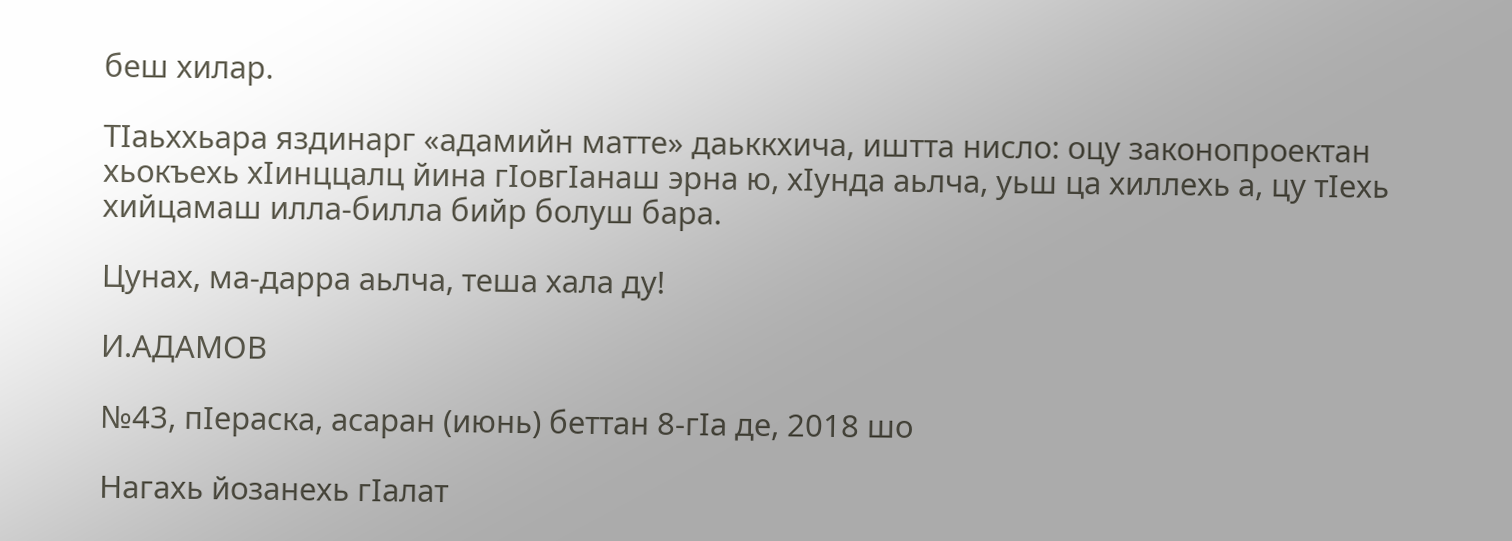беш хилар.

ТIаьххьара яздинарг «адамийн матте» даьккхича, иштта нисло: оцу законопроектан хьокъехь хIинццалц йина гIовгIанаш эрна ю, хIунда аьлча, уьш ца хиллехь а, цу тIехь хийцамаш илла-билла бийр болуш бара.

Цунах, ма-дарра аьлча, теша хала ду!

И.АДАМОВ

№43, пIераска, асаран (июнь) беттан 8-гIа де, 2018 шо

Нагахь йозанехь гIалат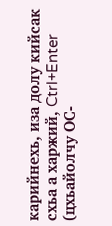карийнехь, иза долу кийсак схьа а харжий, Ctrl+Enter (цхьайолчу ОС-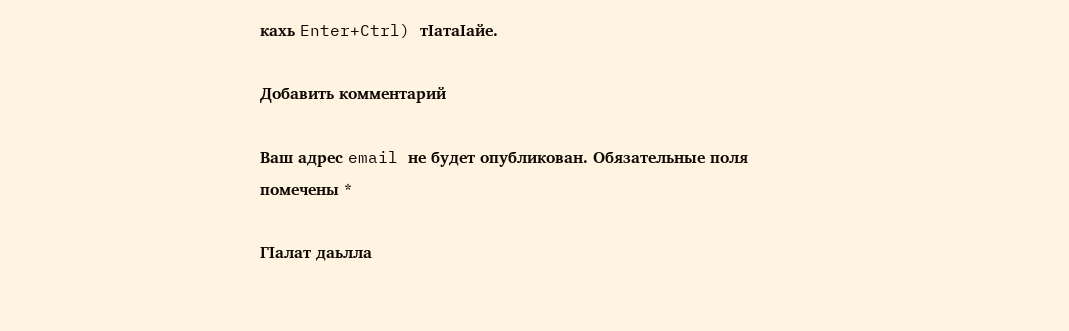кахь Enter+Ctrl) тIатаIайе.

Добавить комментарий

Ваш адрес email не будет опубликован. Обязательные поля помечены *

ГIалат даьлла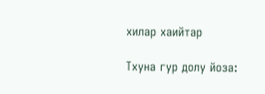хилар хаийтар

Тхуна гур долу йоза: